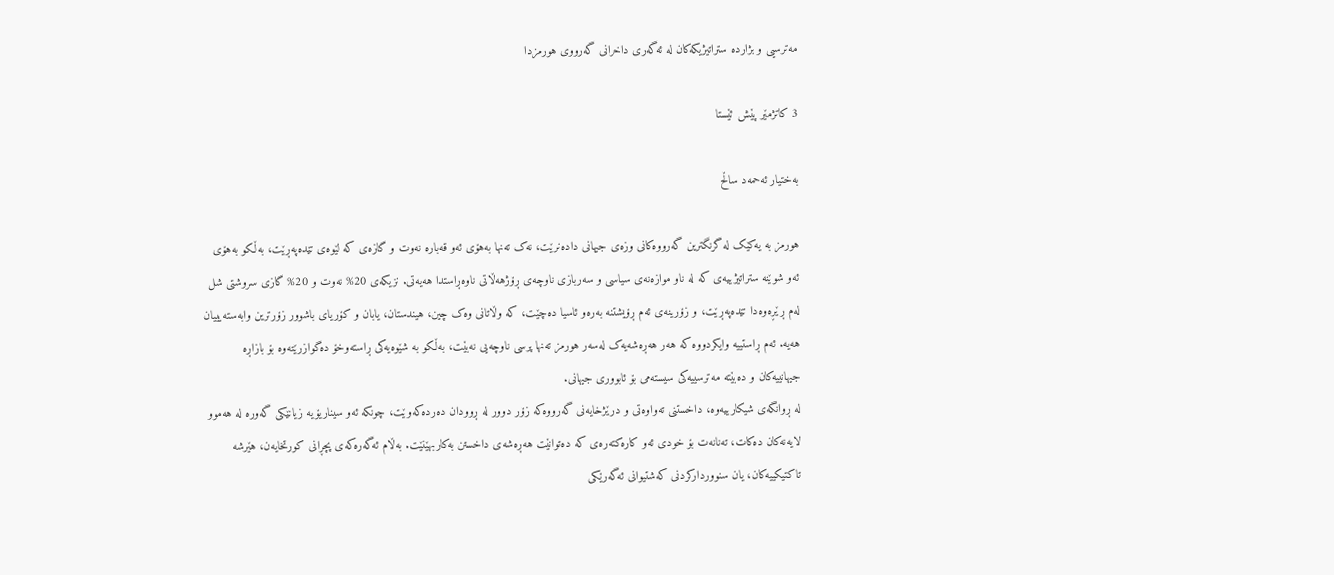مەترسیی و بژاردە ستراتیژیکەکان لە ئەگەری داخرانى گەرووى هورمزدا

3 کاتژمێر پێش ئێستا

بەختیار ئەحمەد ساڵح

هورمز بە یەکێک لە گرنگترین گەرووەکانی وزەی جیهانی دادەنرێت، نەک تەنها بەهۆی ئەو قەبارە نەوت و گازەی کە لێوەی تێدەپەڕێت، بەڵکو بەهۆی ئەو شوێنە ستراتیژییەی کە لە ناو موازەنەی سیاسی و سەربازی ناوچەی ڕۆژهەڵاتی ناوەڕاستدا هەیەتى. نزیکەی 20% نەوت و 20% گازی سروشتی شل لەم ڕێڕەوەدا تێدەپەڕێت، و زۆرینەی ئەم ڕۆیشتنە بەرەو ئاسیا دەچێت، کە وڵاتانی وەک چین، هیندستان، یابان و کۆریای باشوور زۆرترین وابەستەیییان هەیە. ئەم ڕاستییە وایکردووە کە هەر هەڕەشەیەک لەسەر هورمز تەنها پرسی ناوچەیی نەبێت، بەڵکو بە شێوەیەکی ڕاستەوخۆ دەگوازرێتەوە بۆ بازاڕە جیهانییەکان و دەبێتە مەترسییەکی سیستەمی بۆ ئابووری جیهانی.
لە ڕوانگەی شیکارییەوە، داخستنی تەواوەتی و درێژخایەنی گەرووەکە زۆر دوور لە ڕوودان دەردەکەوێت، چونکە ئەو سیناریۆیە زیانێکی گەورە لە هەموو لایەنەکان دەکات، تەنانەت بۆ خودی ئەو کارەکتەرەی کە دەتوانێت هەڕەشەی داخستن بەکاربهێنێت. بەڵام ئەگەرەکەی پچڕانی کورتخایەن، هێرشە تاکتیکییەکان، یان سنووردارکردنی کەشتیوانی ئەگەرێکی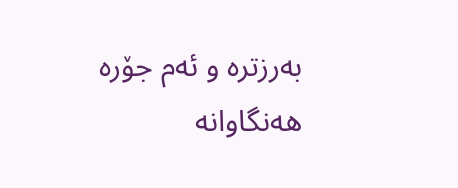بەرزترە و ئەم جۆرە هەنگاوانە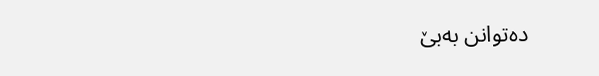دەتوانن بەبێ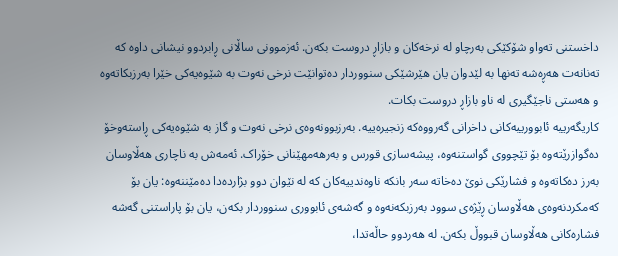داخستنی تەواو شۆکێکی بەرچاو لە نرخەکان و بازاڕ دروست بکەن. ئەزموونی ساڵانی ڕابردوو نیشانی داوە کە تەنانەت هەڕەشە تەنها بە لێدوان یان هێرشێکی سنووردار دەتوانێت نرخی نەوت بە شێوەیەکی خێرا بەرزبکاتەوە و هەستی ناجێگیری لە ناو بازاڕ دروست بکات.
کاریگەرییە ئابوورییەکانی داخرانى گەرووەکە زنجیرەییە. بەرزبوونەوەی نرخی نەوت و گاز بە شێوەیەکی ڕاستەوخۆ دەگوازرێتەوە بۆ تێچووی گواستنەوە، پیشەسازی قورس و بەرهەمهێنانی خۆراک. ئەمەش بە ناچاری هەڵاوسان بەرز دەکاتەوە و فشارێکی نوێ دەخاتە سەر بانکە ناوەندییەکان کە لە نێوان دوو بژاردەدا دەمێننەوە: یان بۆ کەمکردنەوەی هەڵاوسان ڕێژەی سوود بەرزبکەنەوە و گەشەی ئابووری سنووردار بکەن، یان بۆ پاراستنی گەشە فشارەکانی هەڵاوسان قبووڵ بکەن. لە هەردوو حاڵەتدا،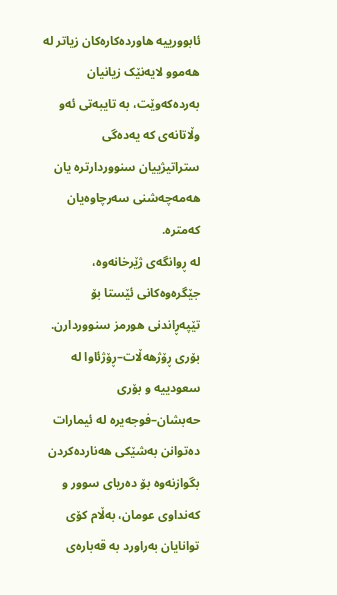ئابوورییە هاوردەکارەکان زیاتر لە هەموو لایەنێک زیانیان بەردەکەوێت، بە تایبەتی ئەو وڵاتانەی کە یەدەگی ستراتیژییان سنووردارترە یان هەمەچەشنی سەرچاوەیان کەمترە.
لە ڕوانگەی ژێرخانەوە، جێگرەوەکانی ئێستا بۆ تێپەڕاندنی هورمز سنووردارن. بۆری ڕۆژهەڵات–ڕۆژئاوا لە سعودییە و بۆری حەبشان–فوجەیرە لە ئیمارات دەتوانن بەشێکی هەناردەکردن بگوازنەوە بۆ دەریای سوور و کەنداوی عومان، بەڵام کۆی توانایان بەراورد بە قەبارەی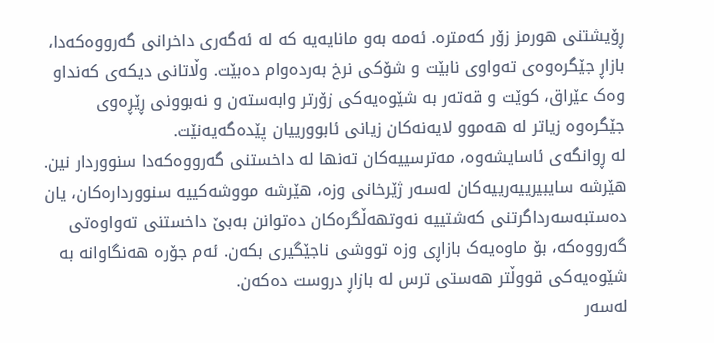ڕۆیشتنی هورمز زۆر کەمترە. ئەمە بەو مانایەیە کە لە ئەگەری داخرانى گەرووەکەدا، بازاڕ جێگرەوەی تەواوی نابێت و شۆکی نرخ بەردەوام دەبێت. وڵاتانی دیکەی کەنداو وەک عێراق، کوێت و قەتەر بە شێوەیەکی زۆرتر وابەستەن و نەبوونی ڕێڕەوی جێگرەوە زیاتر لە هەموو لایەنەکان زیانی ئابوورییان پێدەگەیەنێت.
لە ڕوانگەی ئاسایشەوە، مەترسییەکان تەنها لە داخستنی گەرووەکەدا سنووردار نین. هێرشە سایبیرییەرییەکان لەسەر ژێرخانی وزە، هێرشە مووشەکییە سنووردارەکان، یان دەستبەسەرداگرتنی کەشتییە نەوتهەڵگرەکان دەتوانن بەبێ داخستنی تەواوەتى گەرووەکە، بۆ ماوەیەک بازاڕى وزە تووشی ناجێگیری بکەن. ئەم جۆرە هەنگاوانە بە شێوەیەکی قووڵتر هەستی ترس لە بازاڕ دروست دەکەن.
لەسەر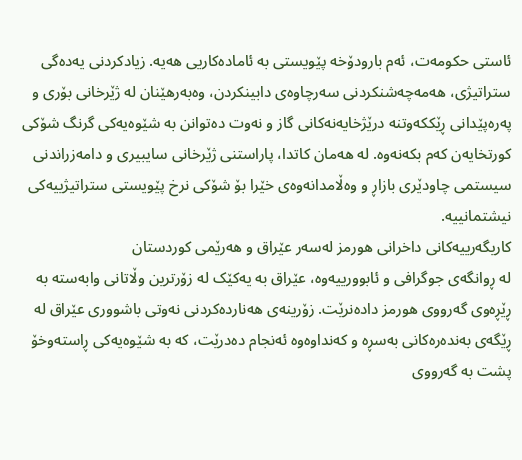ئاستی حکومەت، ئەم بارودۆخە پێویستی بە ئامادەکاریی هەیە. زیادکردنی یەدەگی ستراتیژی، هەمەچەشنکردنی سەرچاوەی دابینکردن، وەبەرهێنان لە ژێرخانی بۆری و پەرەپێدانی ڕێککەوتنە درێژخایەنەکانی گاز و نەوت دەتوانن بە شێوەیەکی گرنگ شۆکی کورتخایەن کەم بکەنەوە. لە هەمان کاتدا، پاراستنی ژێرخانی سایبیری و دامەزراندنی سیستمی چاودێری بازاڕ و وەڵامدانەوەی خێرا بۆ شۆکی نرخ پێویستی ستراتیژییەکی نیشتمانییە.
کاریگەرییەکانی داخرانى هورمز لەسەر عێراق و هەرێمی کوردستان
لە ڕوانگەی جوگرافی و ئابوورییەوە، عێراق بە یەکێک لە زۆرترین وڵاتانی وابەستە بە ڕێڕەوی گەرووی هورمز دادەنرێت. زۆرینەی هەناردەکردنی نەوتی باشووری عێراق لە ڕێگەی بەندەرەکانی بەسڕە و کەنداوەوە ئەنجام دەدرێت، کە بە شێوەیەکی ڕاستەوخۆ پشت بە گەرووی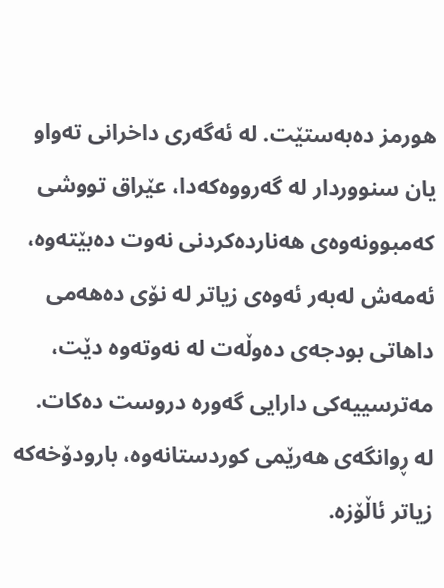هورمز دەبەستێت. لە ئەگەری داخرانى تەواو یان سنووردار لە گەرووەکەدا، عێراق تووشی کەمبوونەوەی هەناردەکردنی نەوت دەبێتەوە، ئەمەش لەبەر ئەوەی زیاتر لە نۆی دەهەمی داهاتی بودجەی دەوڵەت لە نەوتەوە دێت، مەترسییەکی دارایی گەورە دروست دەکات.
لە ڕوانگەی هەرێمی کوردستانەوە، بارودۆخەکە زیاتر ئاڵۆزە.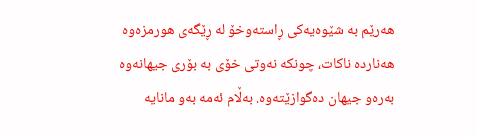هەرێم بە شێوەیەکی ڕاستەوخۆ لە ڕێگەی هورمزەوە هەناردە ناکات، چونکە نەوتی خۆی بە بۆری جیهانەوە بەرەو جیهان دەگوازێتەوە. بەڵام ئەمە بەو مانایە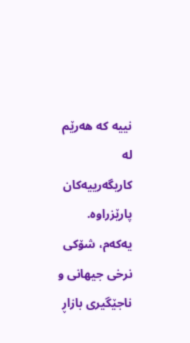نییە کە هەرێم لە کاریگەرییەکان پارێزراوە. یەکەم، شۆکی نرخی جیهانی و ناجێگیری بازاڕ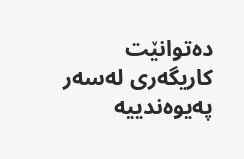دەتوانێت کاریگەری لەسەر پەیوەندییە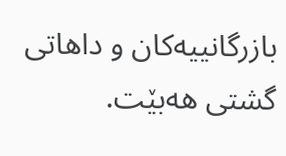بازرگانییەکان و داهاتی گشتی هەبێت.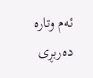ئەم وتارە دەربڕی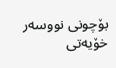بۆچونی نووسەر خۆیەتی